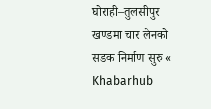घोराही–तुलसीपुर खण्डमा चार लेनको सडक निर्माण सुरु « Khabarhub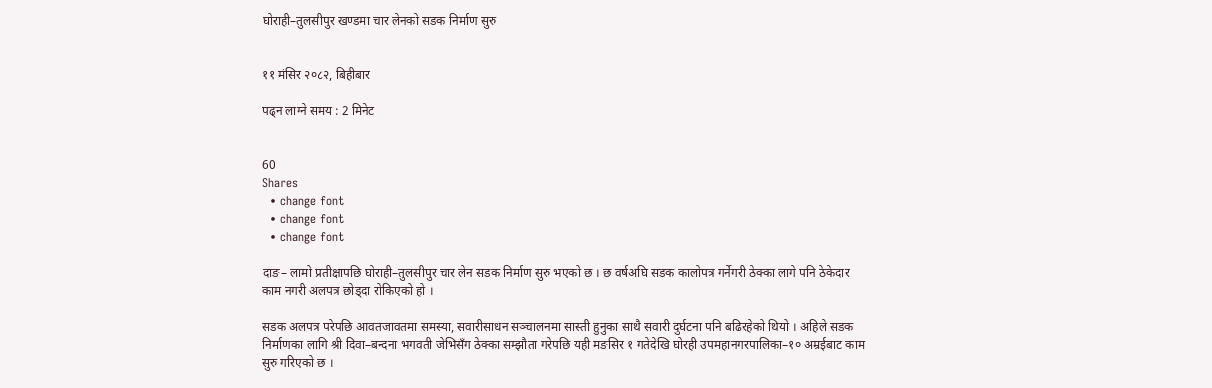घोराही–तुलसीपुर खण्डमा चार लेनको सडक निर्माण सुरु


११ मंसिर २०८२, बिहीबार

पढ्न लाग्ने समय : 2 मिनेट


60
Shares
  • change font
  • change font
  • change font

दाङ– लामो प्रतीक्षापछि घोराही–तुलसीपुर चार लेन सडक निर्माण सुरु भएको छ । छ वर्षअघि सडक कालोपत्र गर्नेगरी ठेक्का लागे पनि ठेकेदार काम नगरी अलपत्र छोड्दा रोकिएको हो ।

सडक अलपत्र परेपछि आवतजावतमा समस्या, सवारीसाधन सञ्चालनमा सास्ती हुनुका साथै सवारी दुर्घटना पनि बढिरहेको थियो । अहिले सडक निर्माणका लागि श्री दिवा–बन्दना भगवती जेभिसँग ठेक्का सम्झौता गरेपछि यही मङसिर १ गतेदेखि घोरही उपमहानगरपालिका–१० अम्रईबाट काम सुरु गरिएको छ ।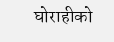घोराहीको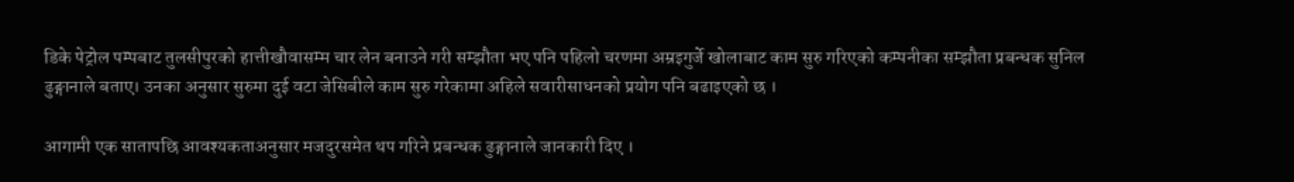डिके पेट्रोल पम्पबाट तुलसीपुरको हात्तीखौवासम्म चार लेन बनाउने गरी सम्झौता भए पनि पहिलो चरणमा अम्रइगुर्जे खोलाबाट काम सुरु गरिएको कम्पनीका सम्झौता प्रबन्धक सुनिल ढुङ्गानाले बताए। उनका अनुसार सुरुमा दुई वटा जेसिबीले काम सुरु गरेकामा अहिले सवारीसाधनको प्रयोग पनि बढाइएको छ ।

आगामी एक सातापछि आवश्यकताअनुसार मजदुरसमेत थप गरिने प्रबन्धक ढुङ्गानाले जानकारी दिए ।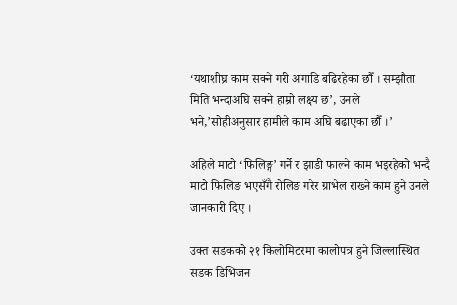‘यथाशीघ्र काम सक्ने गरी अगाडि बढिरहेका छौँ । सम्झौता मिति भन्दाअघि सक्ने हाम्रो लक्ष्य छ’, उनले भने,’सोहीअनुसार हामीले काम अघि बढाएका छौँ ।’

अहिले माटो ‘फिलिङ्ग’ गर्ने र झाडी फाल्ने काम भइरहेको भन्दै माटो फिलिङ भएसँगै रोलिङ गरेर ग्राभेल राख्ने काम हुने उनले जानकारी दिए ।

उक्त सडकको २१ किलोमिटरमा कालोपत्र हुने जिल्लास्थित सडक डिभिजन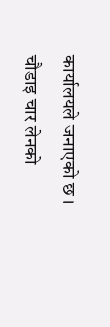कार्यालयले जनाएको छ । चौडाइ चार लेनको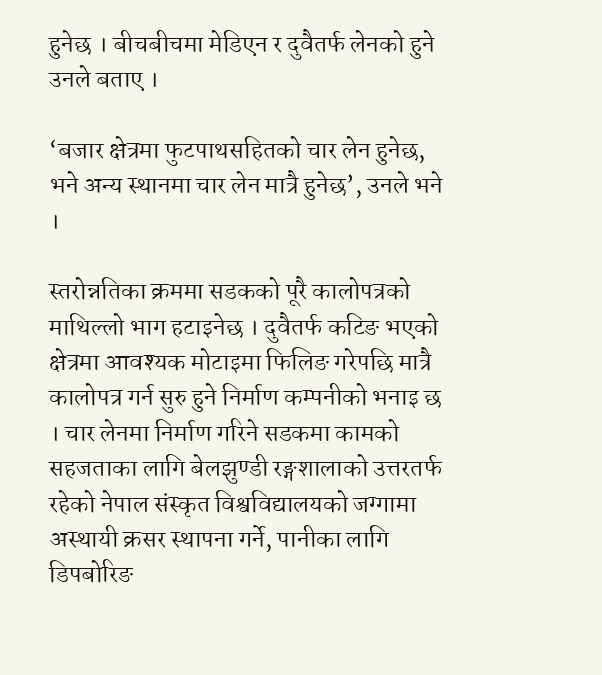हुनेछ । बीचबीचमा मेडिएन र दुवैतर्फ लेनको हुने उनले बताए ।

‘बजार क्षेत्रमा फुटपाथसहितको चार लेन हुनेछ, भने अन्य स्थानमा चार लेन मात्रै हुनेछ’, उनले भने ।

स्तरोन्नतिका क्रममा सडकको पूरै कालोपत्रको माथिल्लो भाग हटाइनेछ । दुवैतर्फ कटिङ भएको क्षेत्रमा आवश्यक मोटाइमा फिलिङ गरेपछि मात्रै कालोपत्र गर्न सुरु हुने निर्माण कम्पनीको भनाइ छ । चार लेनमा निर्माण गरिने सडकमा कामको सहजताका लागि बेलझुण्डी रङ्गशालाको उत्तरतर्फ रहेको नेपाल संस्कृत विश्वविद्यालयको जग्गामा अस्थायी क्रसर स्थापना गर्ने, पानीका लागि डिपबोरिङ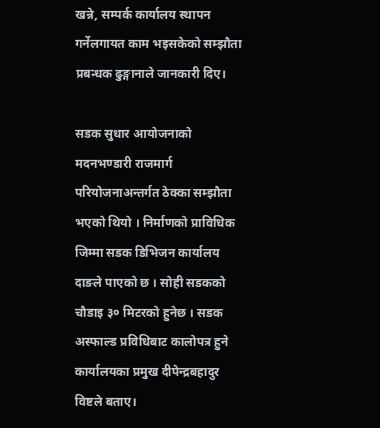खन्ने, सम्पर्क कार्यालय स्थापन गर्नेलगायत काम भइसकेको सम्झौता प्रबन्धक ढुङ्गानाले जानकारी दिए।

सडक सुधार आयोजनाको मदनभण्डारी राजमार्ग परियोजनाअन्तर्गत ठेक्का सम्झौता भएको थियो । निर्माणको प्राविधिक जिम्मा सडक डिभिजन कार्यालय दाङले पाएको छ । सोही सडकको चौडाइ ३० मिटरको हुनेछ । सडक अस्फाल्ड प्रविधिबाट कालोपत्र हुने कार्यालयका प्रमुख दीपेन्द्रबहादुर विष्टले बताए।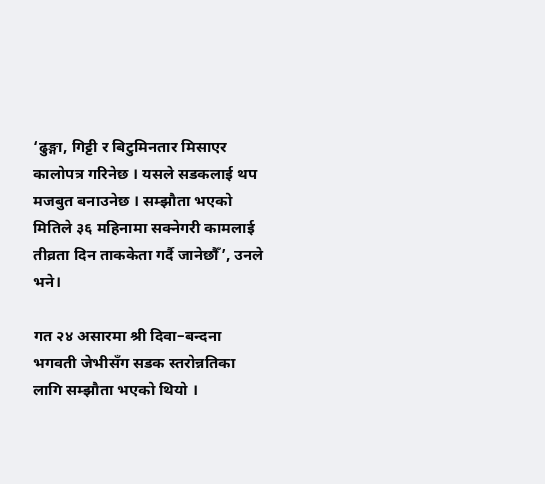‘ढुङ्गा, गिट्टी र बिटुमिनतार मिसाएर कालोपत्र गरिनेछ । यसले सडकलाई थप मजबुत बनाउनेछ । सम्झौता भएको मितिले ३६ महिनामा सक्नेगरी कामलाई तीव्रता दिन ताककेता गर्दै जानेछौँ’, उनले भने।

गत २४ असारमा श्री दिवा–बन्दना भगवती जेभीसँग सडक स्तरोन्नतिका लागि सम्झौता भएको थियो ।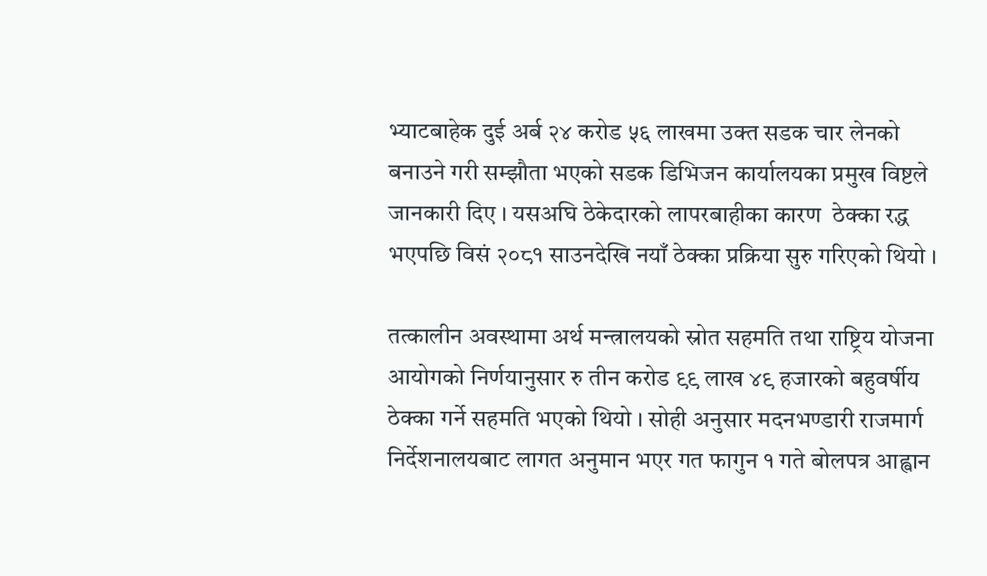भ्याटबाहेक दुई अर्ब २४ करोड ५६ लाखमा उक्त सडक चार लेनको बनाउने गरी सम्झौता भएको सडक डिभिजन कार्यालयका प्रमुख विष्टले जानकारी दिए । यसअघि ठेकेदारको लापरबाहीका कारण  ठेक्का रद्ध भएपछि विसं २०८१ साउनदेखि नयाँ ठेक्का प्रक्रिया सुरु गरिएको थियो ।

तत्कालीन अवस्थामा अर्थ मन्त्रालयको स्रोत सहमति तथा राष्ट्रिय योजना आयोगको निर्णयानुसार रु तीन करोड ९९ लाख ४९ हजारको बहुवर्षीय ठेक्का गर्ने सहमति भएको थियो । सोही अनुसार मदनभण्डारी राजमार्ग निर्देशनालयबाट लागत अनुमान भएर गत फागुन १ गते बोलपत्र आह्वान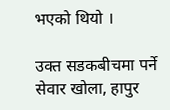भएको थियो ।

उक्त सडकबीचमा पर्ने सेवार खोला, हापुर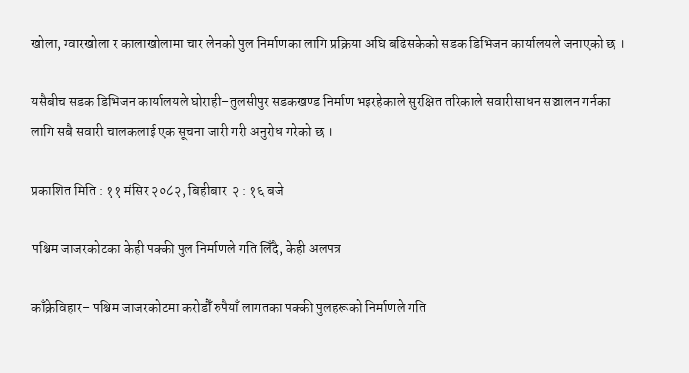खोला, ग्वारखोला र कालाखोलामा चार लेनको पुल निर्माणका लागि प्रक्रिया अघि बढिसकेको सडक डिभिजन कार्यालयले जनाएको छ ।

यसैबीच सडक डिभिजन कार्यालयले घोराही–तुलसीपुर सडकखण्ड निर्माण भइरहेकाले सुरक्षित तरिकाले सवारीसाधन सञ्चालन गर्नका लागि सबै सवारी चालकलाई एक सूचना जारी गरी अनुरोध गरेको छ ।

प्रकाशित मिति : ११ मंसिर २०८२, बिहीबार  २ : १६ बजे

पश्चिम जाजरकोटका केही पक्की पुल निर्माणले गति लिँदै, केही अलपत्र

काँक्रेविहार– पश्चिम जाजरकोटमा करोडौँ रुपैयाँ लागतका पक्की पुलहरूको निर्माणले गति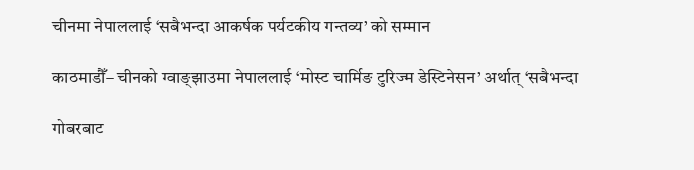चीनमा नेपाललाई ‘सबैभन्दा आकर्षक पर्यटकीय गन्तव्य’ को सम्मान

काठमाडौँ– चीनको ग्वाङ्झाउमा नेपाललाई ‘मोस्ट चार्मिङ टुरिज्म डेस्टिनेसन’ अर्थात् ‘सबैभन्दा

गोबरबाट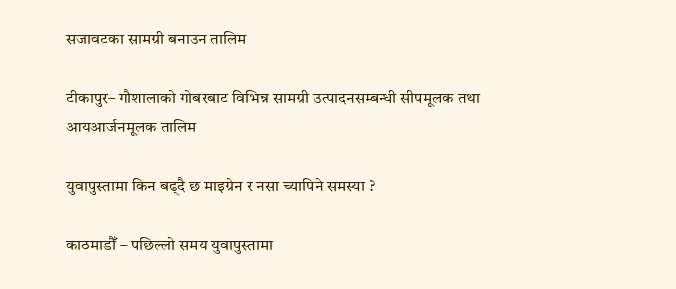सजावटका सामग्री बनाउन तालिम

टीकापुर– गौशालाको गोबरबाट विभिन्न सामग्री उत्पादनसम्बन्धी सीपमूलक तथा आयआर्जनमूलक तालिम

युवापुस्तामा किन बढ्दै छ माइग्रेन र नसा च्यापिने समस्या ?

काठमाडौँ – पछिल्लो समय युवापुस्तामा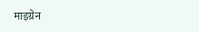माइग्रेन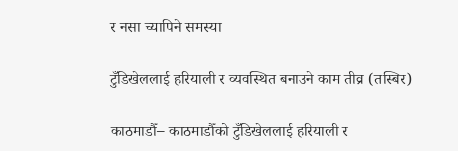र नसा च्यापिने समस्या

टुँडिखेललाई हरियाली र व्यवस्थित बनाउने काम तीव्र (तस्बिर)

काठमाडौँ– काठमाडौँको टुँडिखेललाई हरियाली र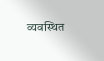व्यवस्थित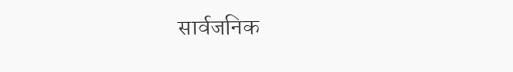सार्वजनिक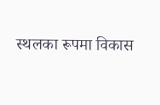स्थलका रूपमा विकास